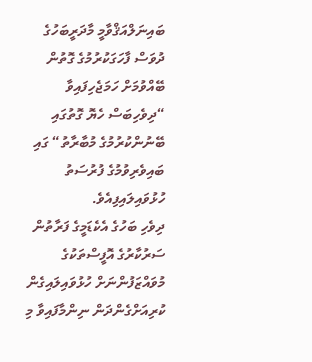ބައިނަލްއަޤްވާމީ މާދަރީބަހުގެ ދުވަސް ފާހަގަކުރުމުގެ ގޮތުން ބޭއްވުމަށް ހަމަޖެހިފައިވާ “ދިވެހިބަސް ހެޔޮ ގޮތުގައި ބޭނުންކުރުމުގެ މުބާރާތު“ ގައި ބައިވެރިވުމުގެ ފުރުސަތު ހުޅުވައިލައިފިއެވެ.
ދިވެހި ބަހުގެ އެކެޑަމީގެ ފަރާތުން ސަރުކާރުގެ އޮފީސްތަކުގެ މުވައްޒަފުންނަށް ހުޅުވައިލައިގެން ކުރިއަށްގެންދަން ނިންމާފައިވާ މި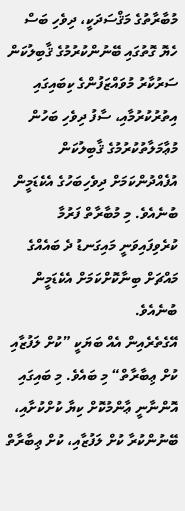މުބާރާތުގެ މަޤްސަދަކީ، ދިވެހި ބަސް ހެޔޮ ގޮތުގައި ބޭނުންކުރުމުގެ ޤާބިލުކަން ސަރުކާރު މުވައްޒަފުންގެ ކިބައިގައި އިތުރުކުރުމާއި، ސާފު ދިވެހި ބަހުން މުޢާމަލާތުކުރުމުގެ ޤާބިލުކަން އުފެއްދުންކަމަށް ދިވެހިބަހުގެ އެކެޑަމީން ބުނެއެވެ. މި މުބާރާތް ފަރުމާ ކުރެވިފައިވަނީ މައިގަނޑު ދެ ބައެއްގެ މައްޗަށް ބިނާކޮށްކަމަށް އެކެޑަމީން ބުނެއެވެ.
އޭގެތެރެއިން އެއް ބަޔަކީ ”ކުށް ލަފުޒާއި ކުށް ޢިބާރާތް“ މި ބައެވެ. މި ބައިގައި އޮންނާނީ ޢާންމުކޮށް ކިޔާ ކުށްކުށާއި، ބޭނުންކުރާ ކުށް ލަފުޒާއި، ކުށް ޢިބާރާތް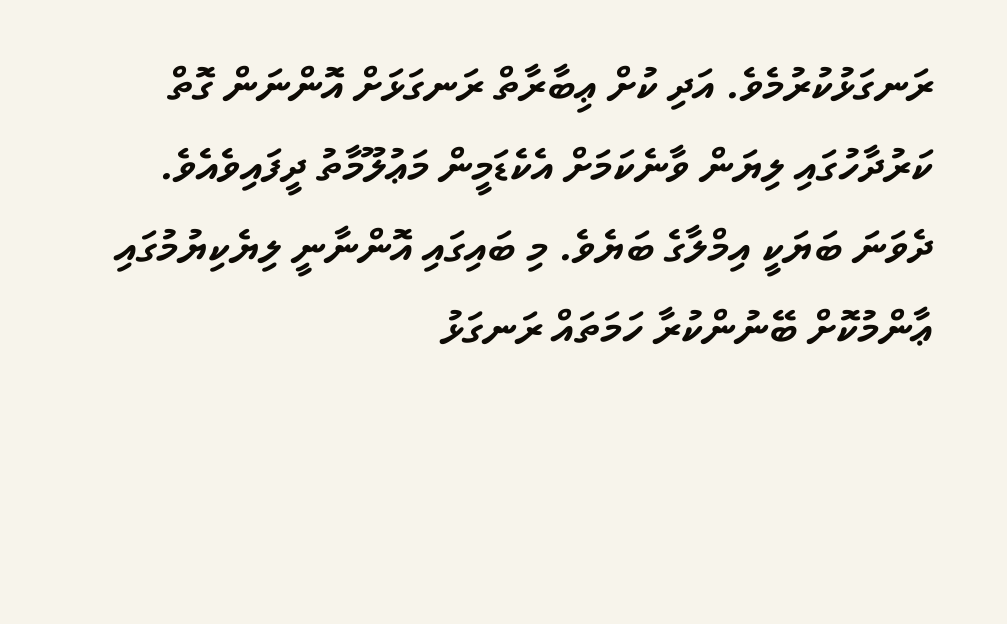ރަނގަޅުކުރުމެވެ. އަދި ކުށް ޢިބާރާތް ރަނގަޅަށް އޮންނަން ގޮތް ކަރުދާހުގައި ލިޔަން ވާނެކަމަށް އެކެޑަމީން މަޢުލޫމާތު ދީފައިވެއެވެ.
ދެވަނަ ބަޔަކީ އިމްލާގެ ބަޔެވެ. މި ބައިގައި އޮންނާނީ ލިޔެކިޔުމުގައި ޢާންމުކޮށް ބޭނުންކުރާ ހަމަތައް ރަނގަޅު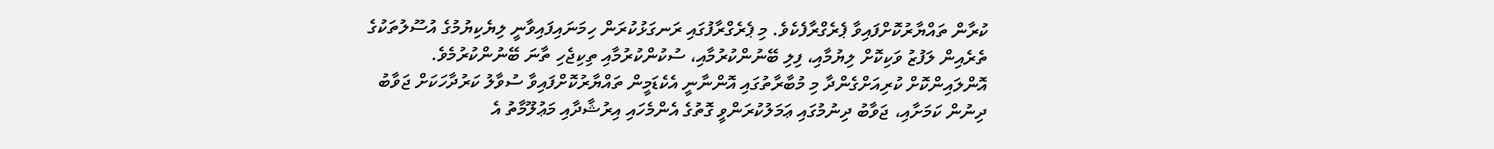ކުރާން ތައްޔާރުކޮށްފައިވާ ޕެރެގްރާފެކެވެ. މި ޕެރެގްރާފުގައި ރަނގަޅުކުރަން ހިމަނައިފައިވާނީ ލިޔެކިޔުމުގެ އުސޫލުތަކުގެ ތެރެއިން ލަފުޒު ވަކިކޮށް ލިޔުމާއި، ފިލި ބޭނުންކުރުމާއި، ސުކުންކުރުމާއި ތިކިޖެހި ތާނަ ބޭނުންކުރުމެވެ.
އޮންލައިންކޮށް ކުރިއަށްގެންދާ މި މުބާރާތުގައި އޮންނާނީ އެކެޑަމީން ތައްޔާރުކޮށްފައިވާ ސުވާލު ކަރުދާހަކަށް ޖަވާބު ދިނުން ކަމަށާއި، ޖަވާބު ދިނުމުގައި ޢަމަލުކުރަންވީ ގޮތުގެ އެންމެހައި އިރުޝާދާއި މަޢުލޫމާތު އެ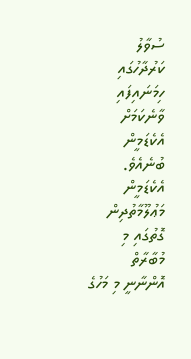ސުވާލު ކަރުދާހުގައި ހިމަނައިފައި ވާނެކަމަށް އެކެޑަމީން ބުނެއެވެ.
އެކެޑަމީން މަޢުލޫމާތުދިން ގޮތުގައި މި މުބާރާތް އޮންނާނީ މި މަހުގެ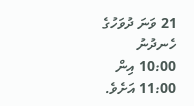21 ވަނަ ދުވަހުގެ ހެނދުނު 10:00 އިން 11:00 އަށެވެ.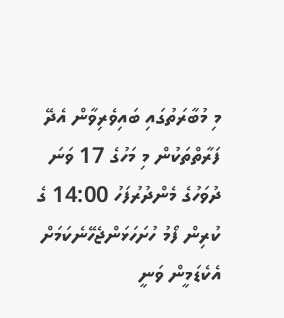މި މުބާރަތުގައި ބައިވެރިވާން އެދޭ ފަރާތްތަކުން މި މަހުގެ 17 ވަނަ ދުވަހުގެ މެންދުރުފަހު 14:00 ގެ ކުރިން ފޯމު ހުށަހަޅަންޖެހޭނެކަމަށް އެކެޑަމީން ވަނީ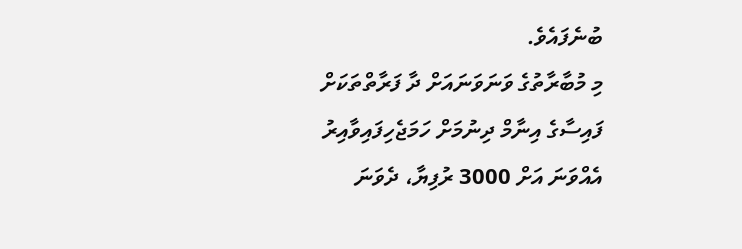ބުނެފައެވެ.
މި މުބާރާތުގެ ވަނަވަނައަށް ދާ ފަރާތްތަކަށް ފައިސާގެ އިނާމް ދިނުމަށް ހަމަޖެހިފައިވާއިރު އެއްވަނަ އަށް 3000 ރުފިޔާ، ދެވަނަ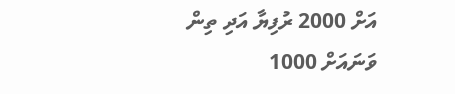އަށް 2000 ރުފިޔާ އަދި ތިން ވަނައަށް 1000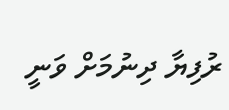ރުފިޔާ ދިނުމަށް ވަނީ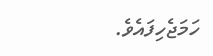ހަމަޖެހިފައެވެ.